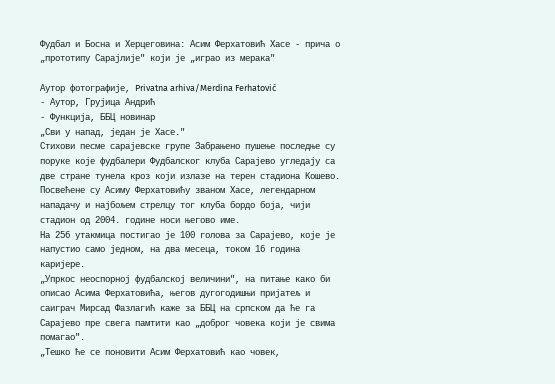Фудбал и Босна и Херцеговина: Асим Ферхатовић Хасе - прича о „прототипу Сарајлије" који је „играо из мерака"

Аутор фотографије, Privatna arhiva/Merdina Ferhatović
- Аутор, Грујица Андрић
- Функција, ББЦ новинар
„Сви у напад, један је Хасе."
Стихови песме сарајевске групе Забрањено пушење последње су поруке које фудбалери Фудбалског клуба Сарајево угледају са две стране тунела кроз који излазе на терен стадиона Кошево.
Посвећене су Асиму Ферхатовићу званом Хасе, легендарном нападачу и најбољем стрелцу тог клуба бордо боја, чији стадион од 2004. године носи његово име.
На 256 утакмица постигао је 100 голова за Сарајево, које је напустио само једном, на два месеца, током 16 година каријере.
„Упркос неоспорној фудбалској величини", на питање како би описао Асима Ферхатовића, његов дугогодишњи пријатељ и саиграч Мирсад Фазлагић каже за ББЦ на српском да ће га Сарајево пре свега памтити као „доброг човека који је свима помагао".
„Тешко ће се поновити Асим Ферхатовић као човек,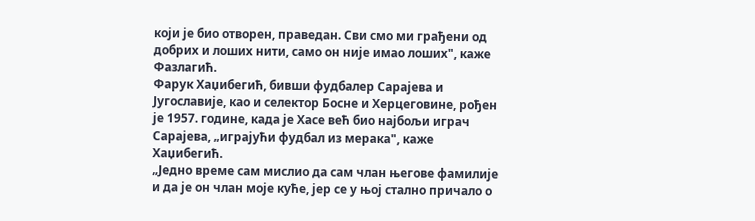који је био отворен, праведан. Сви смо ми грађени од добрих и лоших нити, само он није имао лоших", каже Фазлагић.
Фарук Хаџибегић, бивши фудбалер Сарајева и Југославије, као и селектор Босне и Херцеговине, рођен је 1957. године, када је Хасе већ био најбољи играч Сарајева, „играјући фудбал из мерака", каже Хаџибегић.
„Једно време сам мислио да сам члан његове фамилије и да је он члан моје куће, јер се у њој стално причало о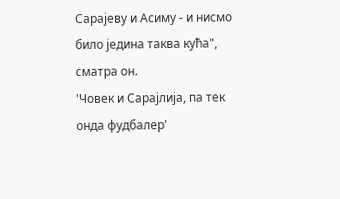Сарајеву и Асиму - и нисмо било једина таква кућа", сматра он.
'Човек и Сарајлија, па тек онда фудбалер'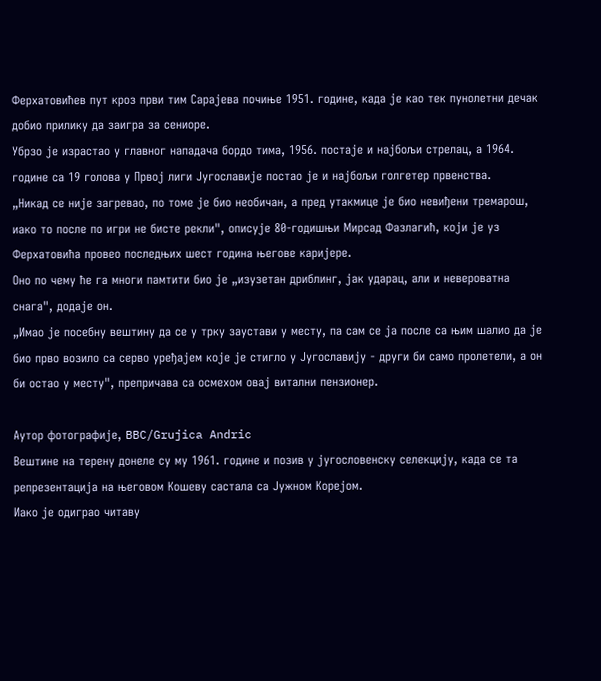Ферхатовићев пут кроз први тим Сарајева почиње 1951. године, када је као тек пунолетни дечак добио прилику да заигра за сениоре.
Убрзо је израстао у главног нападача бордо тима, 1956. постаје и најбољи стрелац, а 1964. године са 19 голова у Првој лиги Југославије постао је и најбољи голгетер првенства.
„Никад се није загревао, по томе је био необичан, а пред утакмице је био невиђени тремарош, иако то после по игри не бисте рекли", описује 80-годишњи Мирсад Фазлагић, који је уз Ферхатовића провео последњих шест година његове каријере.
Оно по чему ће га многи памтити био је „изузетан дриблинг, јак ударац, али и невероватна снага", додаје он.
„Имао је посебну вештину да се у трку заустави у месту, па сам се ја после са њим шалио да је био прво возило са серво уређајем које је стигло у Југославију - други би само пролетели, а он би остао у месту", препричава са осмехом овај витални пензионер.

Аутор фотографије, BBC/Grujica Andric
Вештине на терену донеле су му 1961. године и позив у југословенску селекцију, када се та репрезентација на његовом Кошеву састала са Јужном Корејом.
Иако је одиграо читаву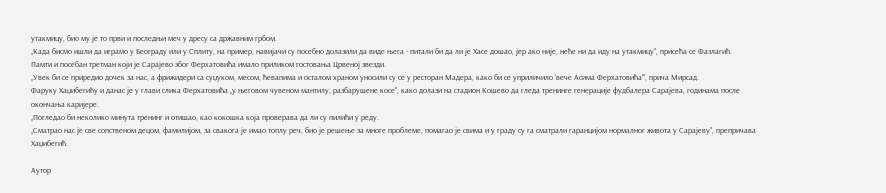утакмицу, био му је то први и последњи меч у дресу са државним грбом.
„Када бисмо ишли да играмо у Београду или у Сплиту, на пример, навијачи су посебно долазили да виде њега - питали би да ли је Хасе дошао, јер ако није, неће ни да иду на утакмицу", присећа се Фазлагић.
Памти и посебан третман који је Сарајево због Ферхатовића имало приликом гостовања Црвеној звезди.
„Увек би се приредио дочек за нас, а фрижидери са суџуком, месом, ћевапима и осталом храном уносили су се у ресторан Мадера, како би се уприличило 'вече Асима Ферхатовића'", прича Мирсад.
Фаруку Хаџибегићу и данас је у глави слика Ферхатовића „у његовом чувеном мантилу, разбарушене косе", како долази на стадион Кошево да гледа тренинге генерације фудбалера Сарајева, годинама после окончања каријере.
„Погледао би неколико минута тренинг и отишао, као кокошка која проверава да ли су пилићи у реду.
„Сматрао нас је све сопственом децом, фамилијом, за свакога је имао топлу реч, био је решење за многе проблеме, помагао је свима и у граду су га сматрали гаранцијом нормалног живота у Сарајеву", препричава Хаџибегић.

Аутор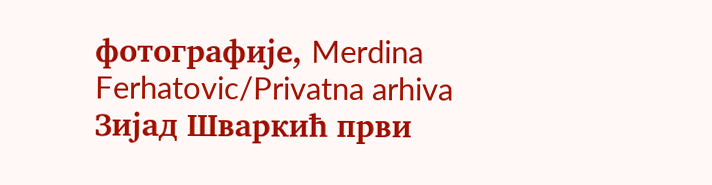фотографије, Merdina Ferhatovic/Privatna arhiva
Зијад Шваркић први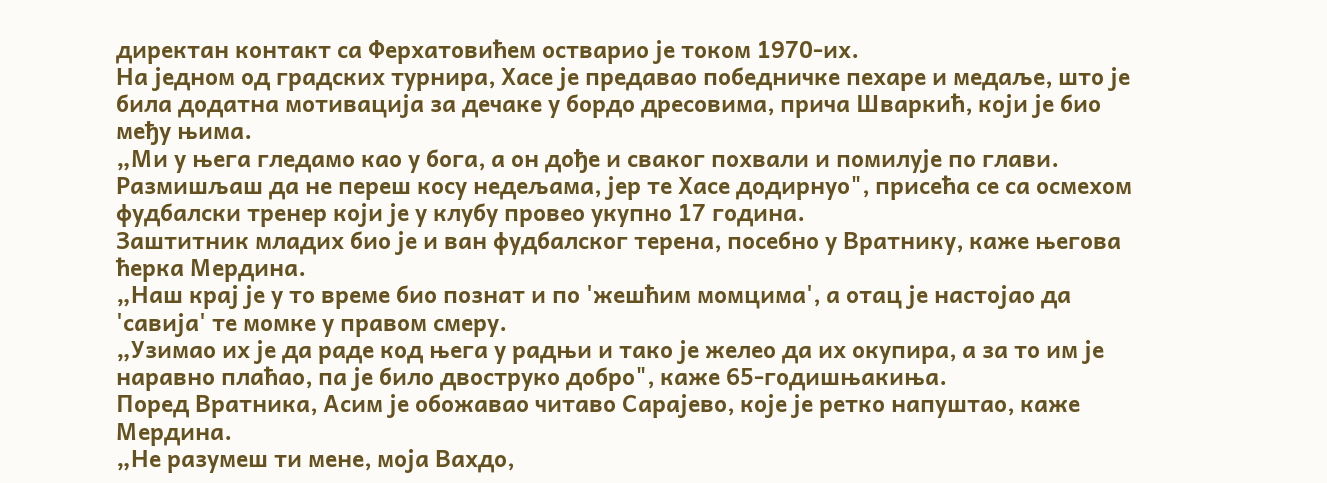директан контакт са Ферхатовићем остварио је током 1970-их.
На једном од градских турнира, Хасе је предавао победничке пехаре и медаље, што је била додатна мотивација за дечаке у бордо дресовима, прича Шваркић, који је био међу њима.
„Ми у њега гледамо као у бога, а он дође и сваког похвали и помилује по глави. Размишљаш да не переш косу недељама, јер те Хасе додирнуо", присећа се са осмехом фудбалски тренер који је у клубу провео укупно 17 година.
Заштитник младих био је и ван фудбалског терена, посебно у Вратнику, каже његова ћерка Мердина.
„Наш крај је у то време био познат и по 'жешћим момцима', а отац је настојао да 'савија' те момке у правом смеру.
„Узимао их је да раде код њега у радњи и тако је желео да их окупира, а за то им је наравно плаћао, па је било двоструко добро", каже 65-годишњакиња.
Поред Вратника, Асим је обожавао читаво Сарајево, које је ретко напуштао, каже Мердина.
„Не разумеш ти мене, моја Вахдо,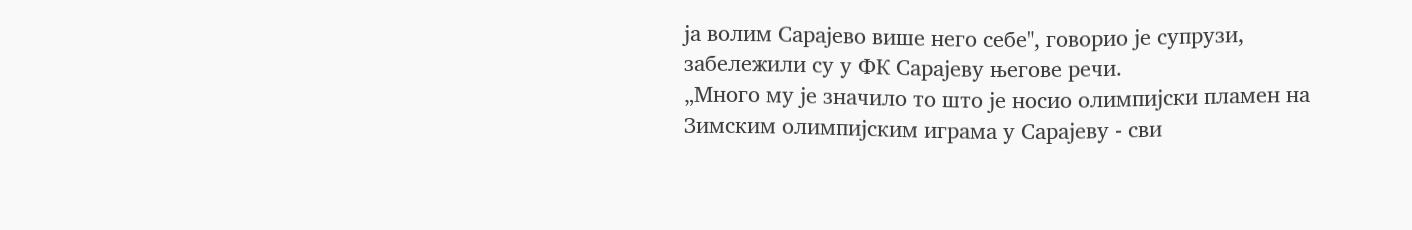ја волим Сарајево више него себе", говорио је супрузи, забележили су у ФК Сарајеву његове речи.
„Много му је значило то што је носио олимпијски пламен на Зимским олимпијским играма у Сарајеву - сви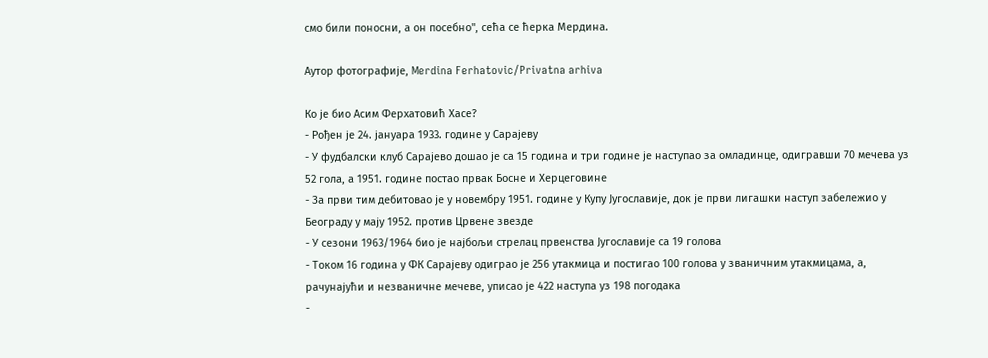смо били поносни, а он посебно", сећа се ћерка Мердина.

Аутор фотографије, Merdina Ferhatovic/Privatna arhiva

Ко је био Асим Ферхатовић Хасе?
- Рођен је 24. јануара 1933. године у Сарајеву
- У фудбалски клуб Сарајево дошао је са 15 година и три године је наступао за омладинце, одигравши 70 мечева уз 52 гола, а 1951. године постао првак Босне и Херцеговине
- За први тим дебитовао је у новембру 1951. године у Купу Југославије, док је први лигашки наступ забележио у Београду у мају 1952. против Црвене звезде
- У сезони 1963/1964 био је најбољи стрелац првенства Југославије са 19 голова
- Током 16 година у ФК Сарајеву одиграо је 256 утакмица и постигао 100 голова у званичним утакмицама, а, рачунајући и незваничне мечеве, уписао је 422 наступа уз 198 погодака
-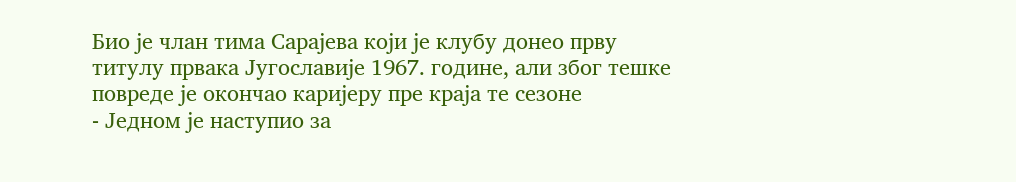Био је члан тима Сарајева који је клубу донео прву титулу првака Југославије 1967. године, али због тешке повреде је окончао каријеру пре краја те сезоне
- Једном је наступио за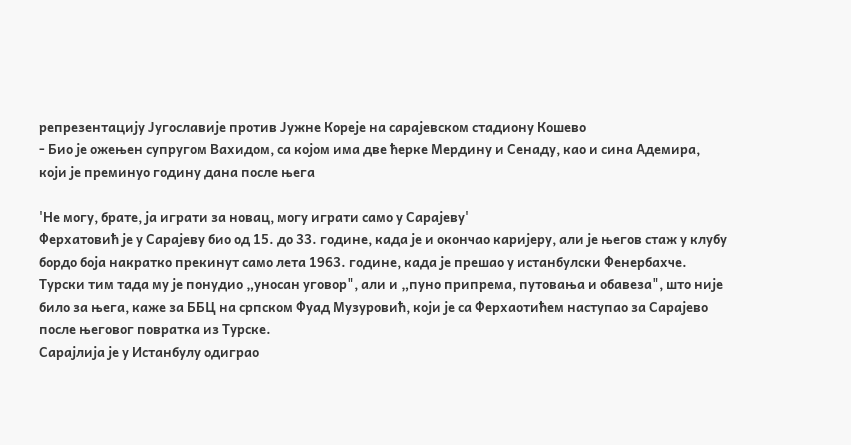репрезентацију Југославије против Јужне Кореје на сарајевском стадиону Кошево
- Био је ожењен супругом Вахидом, са којом има две ћерке Мердину и Сенаду, као и сина Адемира, који је преминуо годину дана после њега

'Не могу, брате, ја играти за новац, могу играти само у Сарајеву'
Ферхатовић је у Сарајеву био од 15. до 33. године, када је и окончао каријеру, али је његов стаж у клубу бордо боја накратко прекинут само лета 1963. године, када је прешао у истанбулски Фенербахче.
Турски тим тада му је понудио „уносан уговор", али и „пуно припрема, путовања и обавеза", што није било за њега, каже за ББЦ на српском Фуад Музуровић, који је са Ферхаотићем наступао за Сарајево после његовог повратка из Турске.
Сарајлија је у Истанбулу одиграо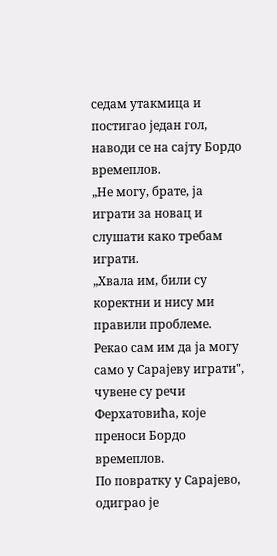седам утакмица и постигао један гол, наводи се на сајту Бордо времеплов.
„Не могу, брате, ја играти за новац и слушати како требам играти.
„Хвала им, били су коректни и нису ми правили проблеме. Рекао сам им да ја могу само у Сарајеву играти", чувене су речи Ферхатовића, које преноси Бордо времеплов.
По повратку у Сарајево, одиграо је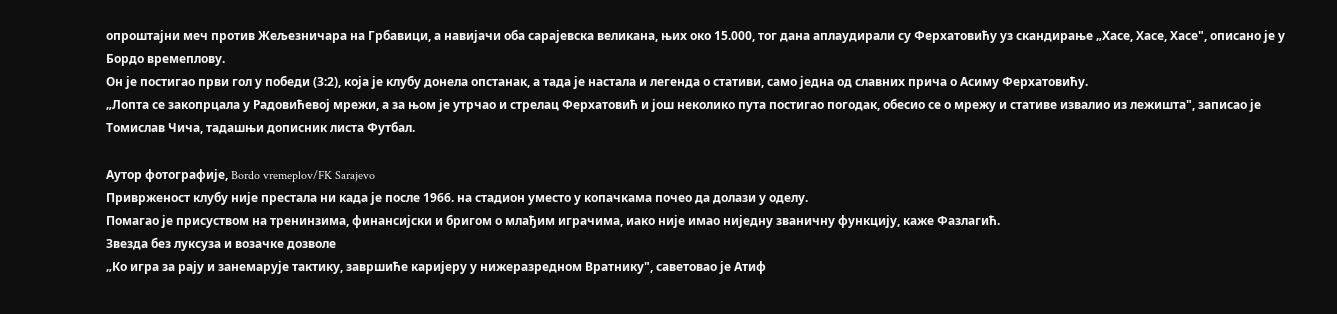опроштајни меч против Жељезничара на Грбавици, а навијачи оба сарајевска великана, њих око 15.000, тог дана аплаудирали су Ферхатовићу уз скандирање „Хасе, Хасе, Хасе", описано је у Бордо времеплову.
Он је постигао први гол у победи (3:2), која је клубу донела опстанак, а тада је настала и легенда о стативи, само једна од славних прича о Асиму Ферхатовићу.
„Лопта се закопрцала у Радовићевој мрежи, а за њом је утрчао и стрелац Ферхатовић и још неколико пута постигао погодак, обесио се о мрежу и стативе извалио из лежишта", записао је Томислав Чича, тадашњи дописник листа Футбал.

Аутор фотографије, Bordo vremeplov/FK Sarajevo
Приврженост клубу није престала ни када је после 1966. на стадион уместо у копачкама почео да долази у оделу.
Помагао је присуством на тренинзима, финансијски и бригом о млађим играчима, иако није имао ниједну званичну функцију, каже Фазлагић.
Звезда без луксуза и возачке дозволе
„Ко игра за рају и занемарује тактику, завршиће каријеру у нижеразредном Вратнику", саветовао је Атиф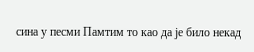сина у песми Памтим то као да је било некад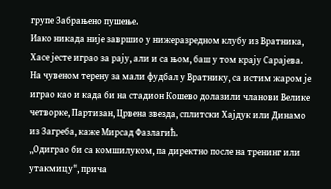групе Забрањено пушење.
Иако никада није завршио у нижеразредном клубу из Вратника, Хасе јесте играо за рају, али и са њом, баш у том крају Сарајева.
На чувеном терену за мали фудбал у Вратнику, са истим жаром је играо као и када би на стадион Кошево долазили чланови Велике четворке, Партизан, Црвена звезда, сплитски Хајдук или Динамо из Загреба, каже Мирсад Фазлагић.
„Одиграо би са комшилуком, па директно после на тренинг или утакмицу", прича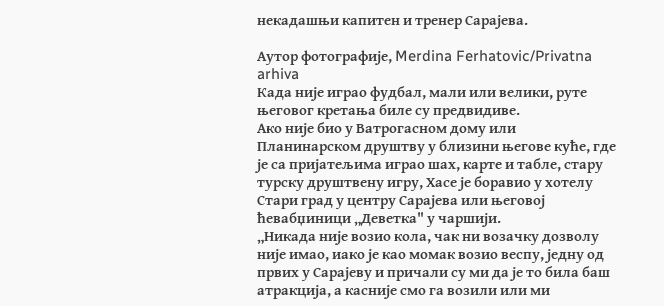некадашњи капитен и тренер Сарајева.

Аутор фотографије, Merdina Ferhatovic/Privatna arhiva
Када није играо фудбал, мали или велики, руте његовог кретања биле су предвидиве.
Ако није био у Ватрогасном дому или Планинарском друштву у близини његове куће, где је са пријатељима играо шах, карте и табле, стару турску друштвену игру, Хасе је боравио у хотелу Стари град у центру Сарајева или његовој ћевабџиници „Деветка" у чаршији.
„Никада није возио кола, чак ни возачку дозволу није имао, иако је као момак возио веспу, једну од првих у Сарајеву и причали су ми да је то била баш атракција, а касније смо га возили или ми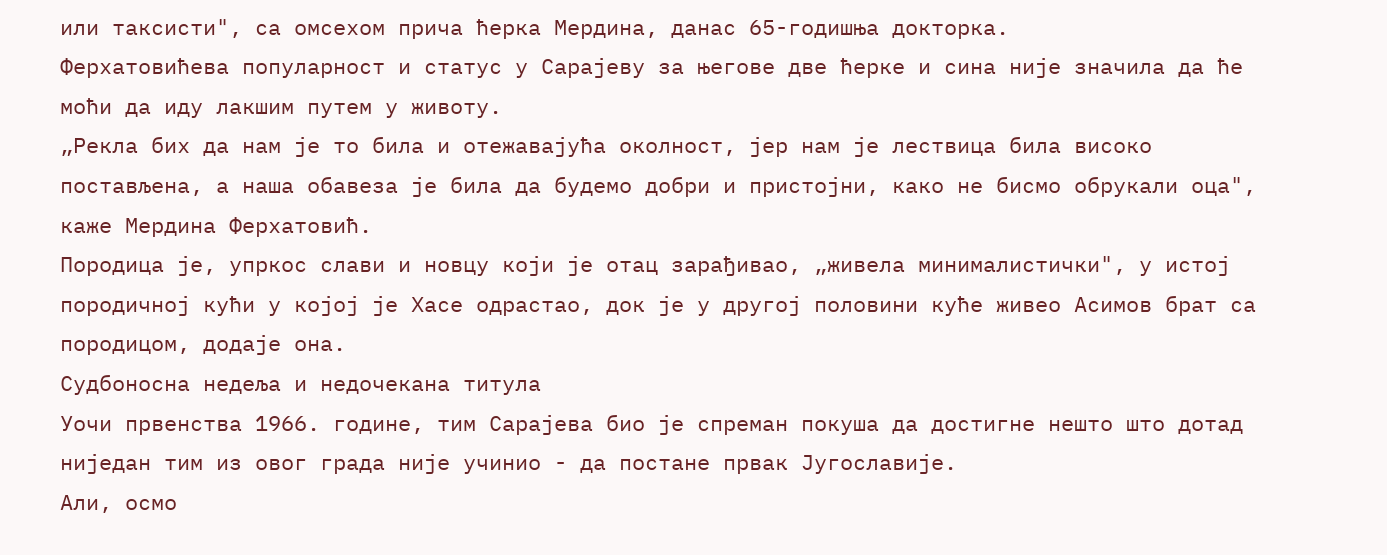или таксисти", са омсехом прича ћерка Мердина, данас 65-годишња докторка.
Ферхатовићева популарност и статус у Сарајеву за његове две ћерке и сина није значила да ће моћи да иду лакшим путем у животу.
„Рекла бих да нам је то била и отежавајућа околност, јер нам је лествица била високо постављена, а наша обавеза је била да будемо добри и пристојни, како не бисмо обрукали оца", каже Мердина Ферхатовић.
Породица је, упркос слави и новцу који је отац зарађивао, „живела минималистички", у истој породичној кући у којој је Хасе одрастао, док је у другој половини куће живео Асимов брат са породицом, додаје она.
Судбоносна недеља и недочекана титула
Уочи првенства 1966. године, тим Сарајева био је спреман покуша да достигне нешто што дотад ниједан тим из овог града није учинио - да постане првак Југославије.
Али, осмо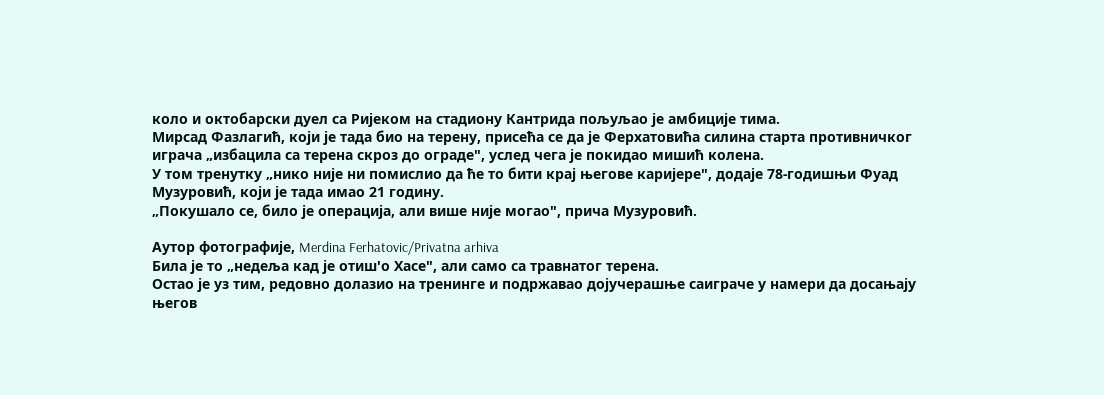коло и октобарски дуел са Ријеком на стадиону Кантрида пољуљао је амбиције тима.
Мирсад Фазлагић, који је тада био на терену, присећа се да је Ферхатовића силина старта противничког играча „избацила са терена скроз до ограде", услед чега је покидао мишић колена.
У том тренутку „нико није ни помислио да ће то бити крај његове каријере", додаје 78-годишњи Фуад Музуровић, који је тада имао 21 годину.
„Покушало се, било је операција, али више није могао", прича Музуровић.

Аутор фотографије, Merdina Ferhatovic/Privatna arhiva
Била је то „недеља кад је отиш'о Хасе", али само са травнатог терена.
Остао је уз тим, редовно долазио на тренинге и подржавао дојучерашње саиграче у намери да досањају његов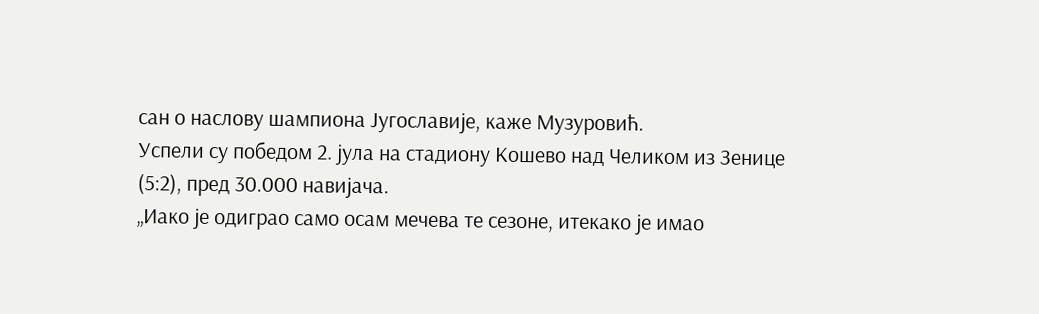сан о наслову шампиона Југославије, каже Музуровић.
Успели су победом 2. јула на стадиону Кошево над Челиком из Зенице (5:2), пред 30.000 навијача.
„Иако је одиграо само осам мечева те сезоне, итекако је имао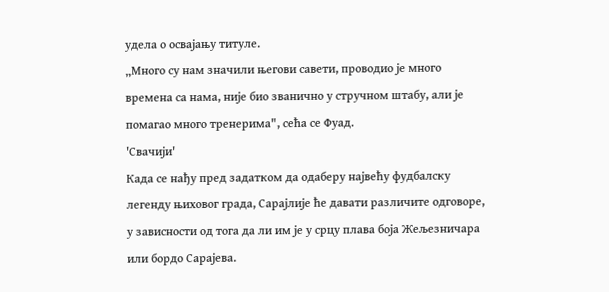удела о освајању титуле.
„Много су нам значили његови савети, проводио је много времена са нама, није био званично у стручном штабу, али је помагао много тренерима", сећа се Фуад.
'Свачији'
Када се нађу пред задатком да одаберу највећу фудбалску легенду њиховог града, Сарајлије ће давати различите одговоре, у зависности од тога да ли им је у срцу плава боја Жељезничара или бордо Сарајева.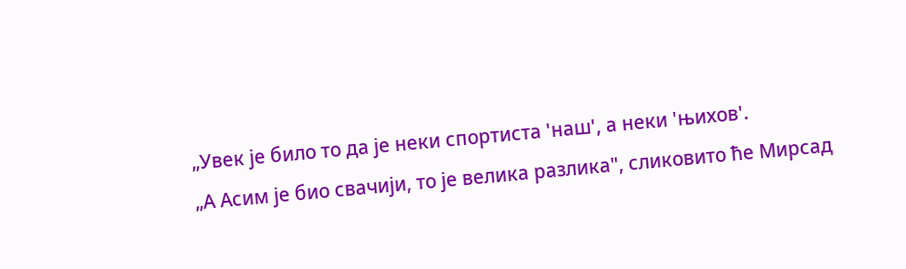„Увек је било то да је неки спортиста 'наш', а неки 'њихов'.
„А Асим је био свачији, то је велика разлика", сликовито ће Мирсад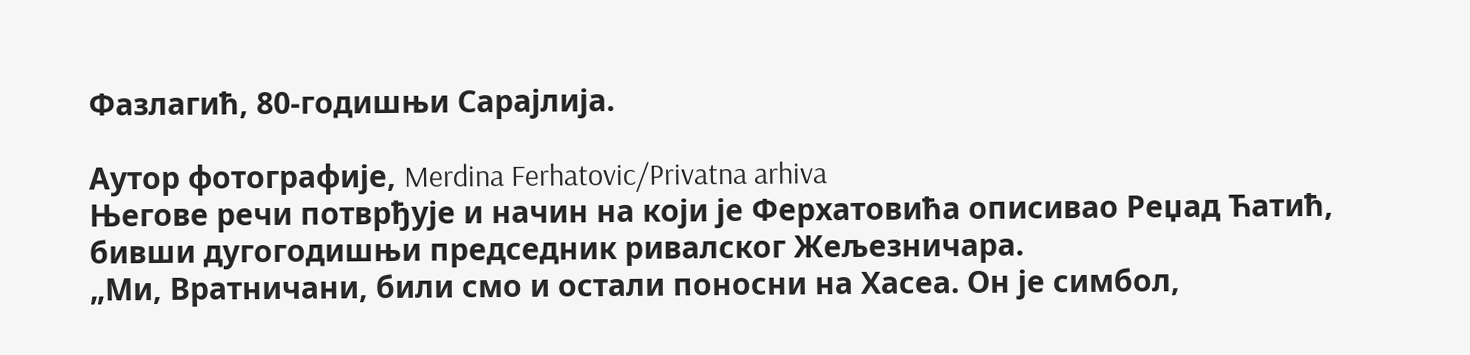Фазлагић, 80-годишњи Сарајлија.

Аутор фотографије, Merdina Ferhatovic/Privatna arhiva
Његове речи потврђује и начин на који је Ферхатовића описивао Реџад Ћатић, бивши дугогодишњи председник ривалског Жељезничара.
„Ми, Вратничани, били смо и остали поносни на Хасеа. Он је симбол,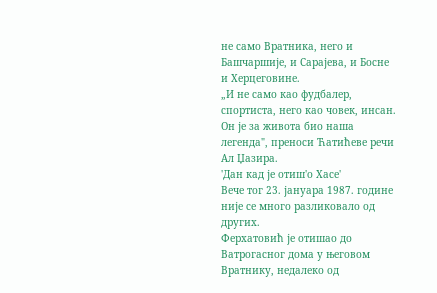не само Вратника, него и Башчаршије, и Сарајева, и Босне и Херцеговине.
„И не само као фудбалер, спортиста, него као човек, инсан. Он је за живота био наша легенда", преноси Ћатићеве речи Ал Џазира.
'Дан кад је отиш'о Хасе'
Вече тог 23. јануара 1987. године није се много разликовало од других.
Ферхатовић је отишао до Ватрогасног дома у његовом Вратнику, недалеко од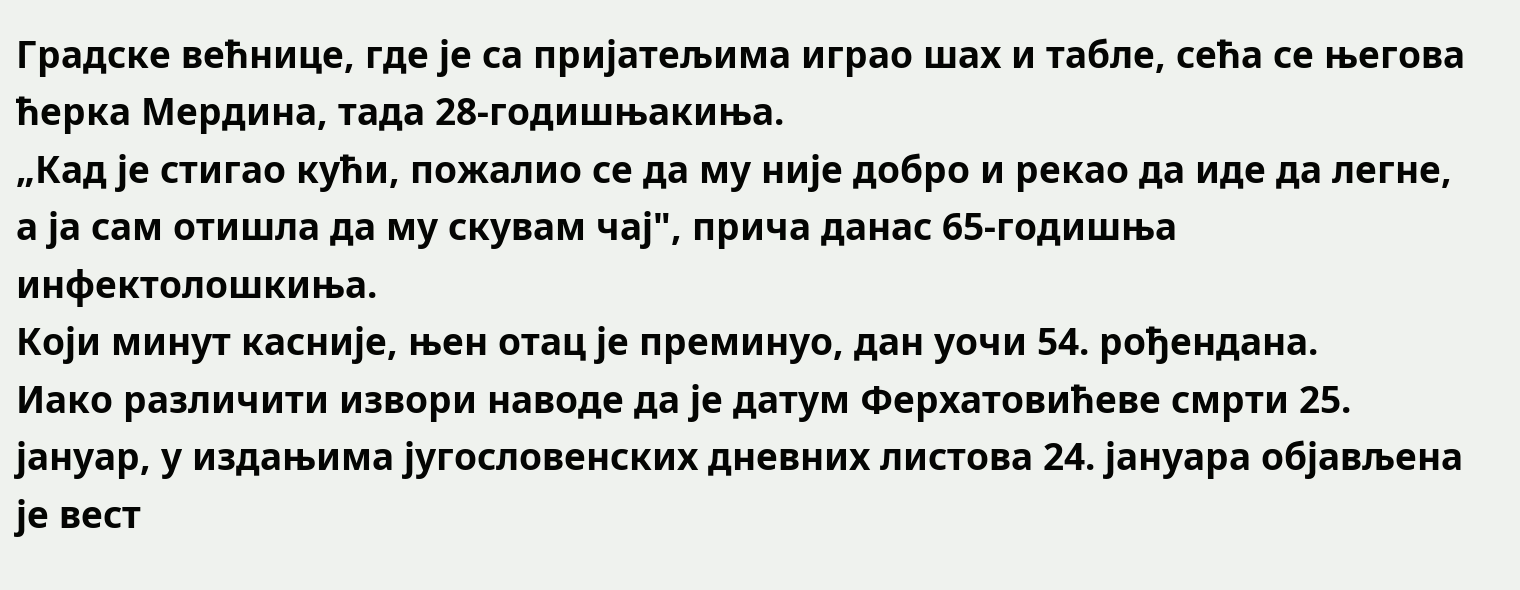Градске већнице, где је са пријатељима играо шах и табле, сећа се његова ћерка Мердина, тада 28-годишњакиња.
„Кад је стигао кући, пожалио се да му није добро и рекао да иде да легне, а ја сам отишла да му скувам чај", прича данас 65-годишња инфектолошкиња.
Који минут касније, њен отац је преминуо, дан уочи 54. рођендана.
Иако различити извори наводе да је датум Ферхатовићеве смрти 25. јануар, у издањима југословенских дневних листова 24. јануара објављена је вест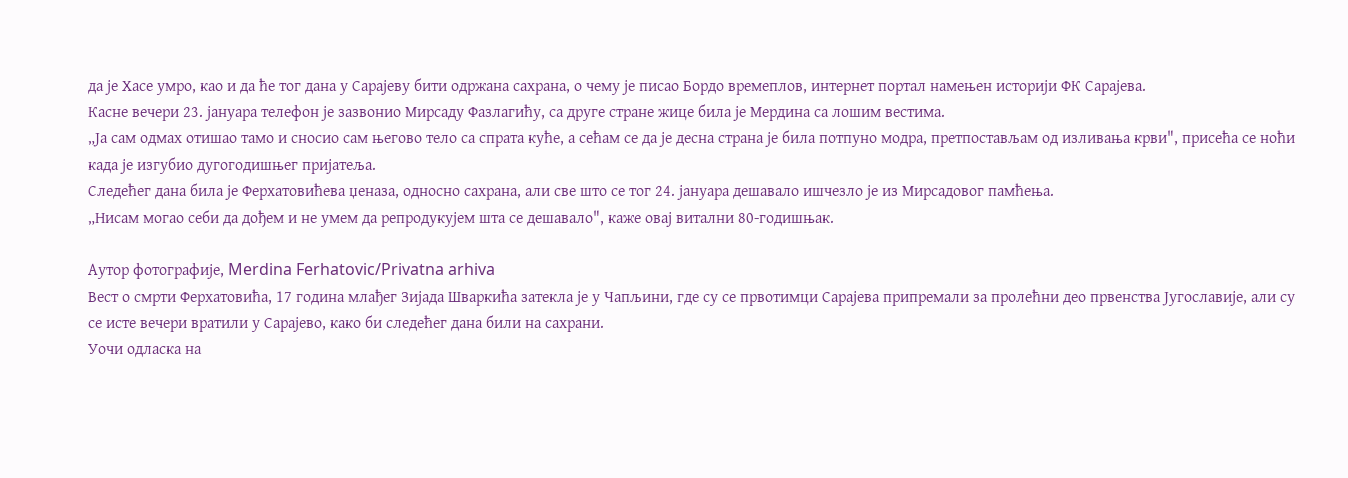да је Хасе умро, као и да ће тог дана у Сарајеву бити одржана сахрана, о чему је писао Бордо времеплов, интернет портал намењен историји ФК Сарајева.
Касне вечери 23. јануара телефон је зазвонио Мирсаду Фазлагићу, са друге стране жице била је Мердина са лошим вестима.
„Ја сам одмах отишао тамо и сносио сам његово тело са спрата куће, а сећам се да је десна страна је била потпуно модра, претпостављам од изливања крви", присећа се ноћи када је изгубио дугогодишњег пријатеља.
Следећег дана била је Ферхатовићева џеназа, односно сахрана, али све што се тог 24. јануара дешавало ишчезло је из Мирсадовог памћења.
„Нисам могао себи да дођем и не умем да репродукујем шта се дешавало", каже овај витални 80-годишњак.

Аутор фотографије, Merdina Ferhatovic/Privatna arhiva
Вест о смрти Ферхатовића, 17 година млађег Зијада Шваркића затекла је у Чапљини, где су се првотимци Сарајева припремали за пролећни део првенства Југославије, али су се исте вечери вратили у Сарајево, како би следећег дана били на сахрани.
Уочи одласка на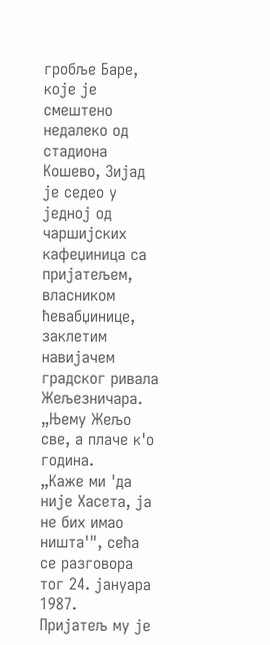гробље Баре, које је смештено недалеко од стадиона Кошево, Зијад је седео у једној од чаршијских кафеџиница са пријатељем, власником ћевабџинице, заклетим навијачем градског ривала Жељезничара.
„Њему Жељо све, а плаче к'о година.
„Каже ми 'да није Хасета, ја не бих имао ништа'", сећа се разговора тог 24. јануара 1987.
Пријатељ му је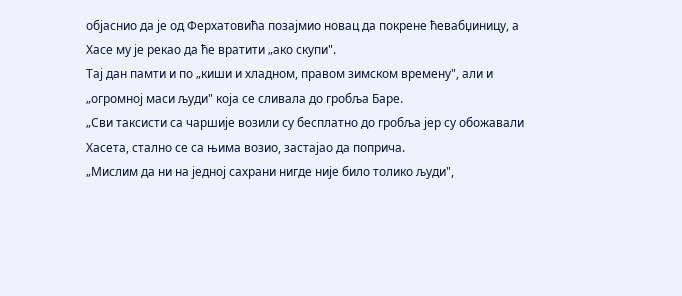објаснио да је од Ферхатовића позајмио новац да покрене ћевабџиницу, а Хасе му је рекао да ће вратити „ако скупи".
Тај дан памти и по „киши и хладном, правом зимском времену", али и „огромној маси људи" која се сливала до гробља Баре.
„Сви таксисти са чаршије возили су бесплатно до гробља јер су обожавали Хасета, стално се са њима возио, застајао да поприча.
„Мислим да ни на једној сахрани нигде није било толико људи",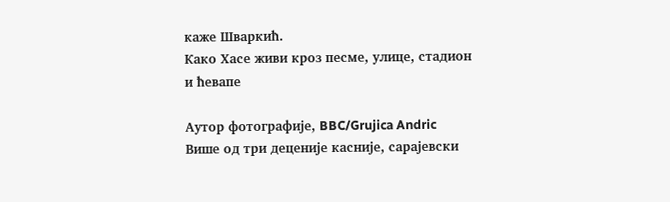каже Шваркић.
Како Хасе живи кроз песме, улице, стадион и ћевапе

Аутор фотографије, BBC/Grujica Andric
Више од три деценије касније, сарајевски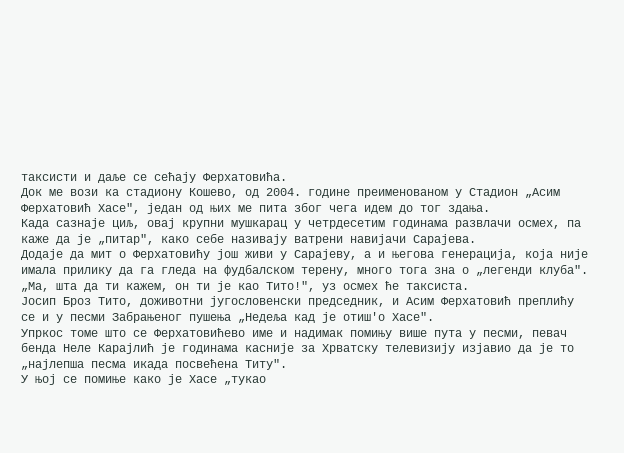таксисти и даље се сећају Ферхатовића.
Док ме вози ка стадиону Кошево, од 2004. године преименованом у Стадион „Асим Ферхатовић Хасе", један од њих ме пита због чега идем до тог здања.
Када сазнаје циљ, овај крупни мушкарац у четрдесетим годинама развлачи осмех, па каже да је „питар", како себе називају ватрени навијачи Сарајева.
Додаје да мит о Ферхатовићу још живи у Сарајеву, а и његова генерација, која није имала прилику да га гледа на фудбалском терену, много тога зна о „легенди клуба".
„Ма, шта да ти кажем, он ти је као Тито!", уз осмех ће таксиста.
Јосип Броз Тито, доживотни југословенски председник, и Асим Ферхатовић преплићу се и у песми Забрањеног пушења „Недеља кад је отиш'о Хасе".
Упркос томе што се Ферхатовићево име и надимак помињу више пута у песми, певач бенда Неле Карајлић је годинама касније за Хрватску телевизију изјавио да је то „најлепша песма икада посвећена Титу".
У њој се помиње како је Хасе „тукао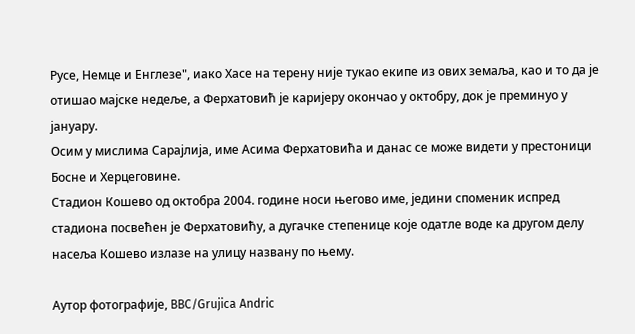Русе, Немце и Енглезе", иако Хасе на терену није тукао екипе из ових земаља, као и то да је отишао мајске недеље, а Ферхатовић је каријеру окончао у октобру, док је преминуо у јануару.
Осим у мислима Сарајлија, име Асима Ферхатовића и данас се може видети у престоници Босне и Херцеговине.
Стадион Кошево од октобра 2004. године носи његово име, једини споменик испред стадиона посвећен је Ферхатовићу, а дугачке степенице које одатле воде ка другом делу насеља Кошево излазе на улицу названу по њему.

Аутор фотографије, BBC/Grujica Andric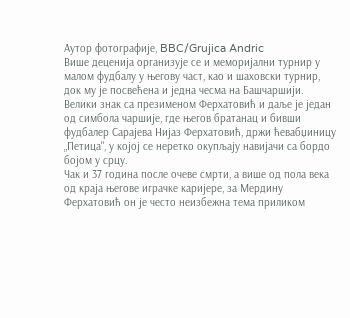Аутор фотографије, BBC/Grujica Andric
Више деценија организује се и меморијални турнир у малом фудбалу у његову част, као и шаховски турнир, док му је посвећена и једна чесма на Башчаршији.
Велики знак са презименом Ферхатовић и даље је један од симбола чаршије, где његов братанац и бивши фудбалер Сарајева Нијаз Ферхатовић, држи ћевабџиницу „Петица", у којој се неретко окупљају навијачи са бордо бојом у срцу.
Чак и 37 година после очеве смрти, а више од пола века од краја његове играчке каријере, за Мердину Ферхатовић он је често неизбежна тема приликом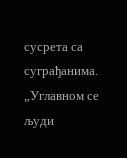сусрета са суграђанима.
„Углавном се људи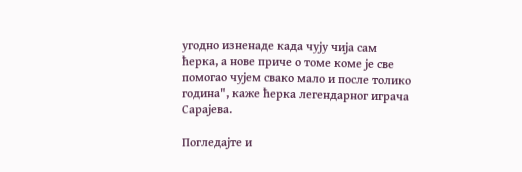угодно изненаде када чују чија сам ћерка, а нове приче о томе коме је све помогао чујем свако мало и после толико година", каже ћерка легендарног играча Сарајева.

Погледајте и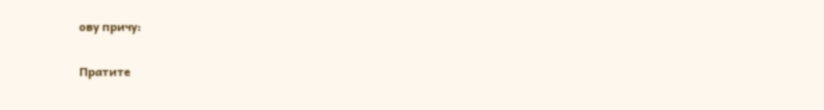ову причу:

Пратите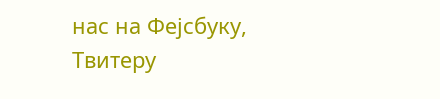нас на Фејсбуку, Твитеру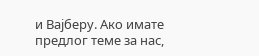и Вајберу. Ако имате предлог теме за нас,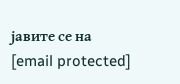јавите се на [email protected]